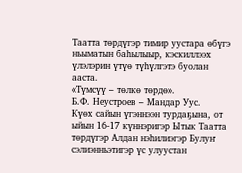Таатта төрдүгэр тимир уустара өбүгэ ньыматын баһылыыр, кэскиллээх үлэлэрин үтүө түһүлгэтэ буолан ааста.
«Түмсүү – төлкө төрдө».
Б.Ф. Неустроев – Мандар Уус.
Күөх сайын үгэннээн турдаҕына, от ыйын 16-17 күннэригэр Ытык Таатта төрдүгэр Алдан нэһилиэгэр Булуҥ сэлиэнньэтигэр үс улуустан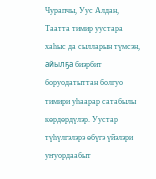Чурапчы, Уус Алдан, Таатта тимир уустара хаһыс да сылларын түмсэн, айылҕа биэрбит боруодатыттан болгуо тимири уһаарар сатабылы көрдөрдүлэр. Уустар түһүлгэлэрэ өбүгэ үйэлэри уҥуордаабыт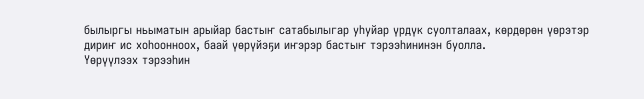былыргы ньыматын арыйар бастыҥ сатабылыгар уһуйар үрдүк суолталаах, көрдөрөн үөрэтэр дириҥ ис хоһоонноох, баай үөрүйэҕи иҥэрэр бастыҥ тэрээһининэн буолла.
Үөрүүлээх тэрээһин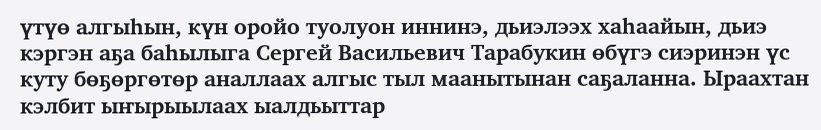үтүө алгыһын, күн оройо туолуон иннинэ, дьиэлээх хаһаайын, дьиэ кэргэн аҕа баһылыга Сергей Васильевич Тарабукин өбүгэ сиэринэн үс куту бөҕөргөтөр аналлаах алгыс тыл маанытынан саҕаланна. Ыраахтан кэлбит ыҥырыылаах ыалдьыттар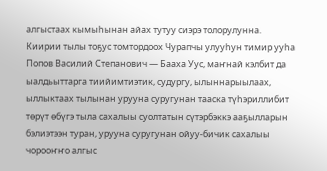алгыстаах кымыһынан айах тутуу сиэрэ толорулунна.
Киирии тылы тоҕус томтордоох Чурапчы улууһун тимир ууһа Попов Василий Степанович — Бааха Уус, маҥнай кэлбит да ыалдьыттарга тиийимтиэтик, судургу, ылыннарыылаах, ыллыктаах тылынан урууна суругунан тааска түһэриллибит төрүт өбүгэ тыла сахалыы суолтатын сүтэрбэккэ ааҕылларын бэлиэтээн туран, урууна суругунан ойуу-бичик сахалыы чорооҥҥо алгыс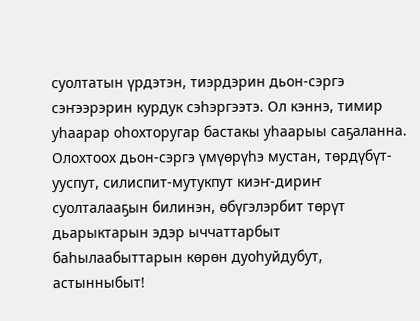суолтатын үрдэтэн, тиэрдэрин дьон-сэргэ сэҥээрэрин курдук сэһэргээтэ. Ол кэннэ, тимир уһаарар оһохторугар бастакы уһаарыы саҕаланна. Олохтоох дьон-сэргэ үмүөрүһэ мустан, төрдүбүт-ууспут, силиспит-мутукпут киэҥ-дириҥ суолталааҕын билинэн, өбүгэлэрбит төрүт дьарыктарын эдэр ыччаттарбыт баһылаабыттарын көрөн дуоһуйдубут, астынныбыт!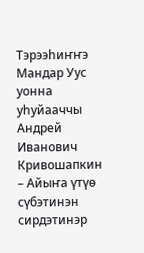Тэрээһиҥҥэ Мандар Уус уонна уһуйааччы Андрей Иванович Кривошапкин – Айыҥа үтүө сүбэтинэн сирдэтинэр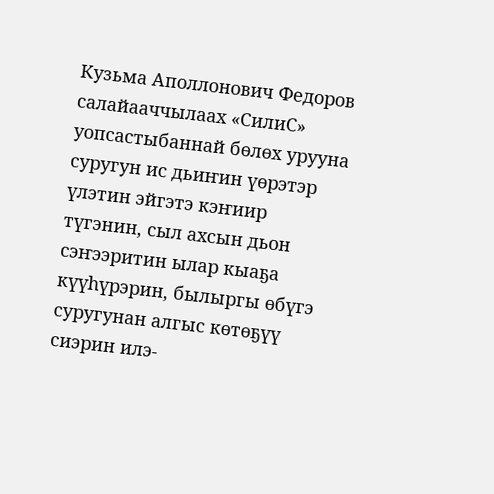Кузьма Аполлонович Федоров салайааччылаах «СилиС» уопсастыбаннай бөлөх урууна суругун ис дьиҥин үөрэтэр үлэтин эйгэтэ кэҥиир түгэнин, сыл ахсын дьон сэҥээритин ылар кыаҕа күүһүрэрин, былыргы өбүгэ суругунан алгыс көтөҕүү сиэрин илэ-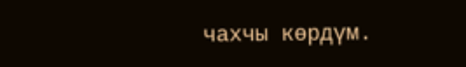чахчы көрдүм.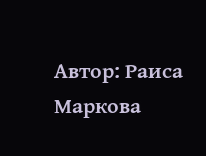Автор: Раиса Маркова